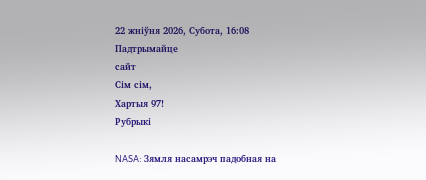22 жнiўня 2026, Субота, 16:08
Падтрымайце
сайт
Сім сім,
Хартыя 97!
Рубрыкі

NASA: Зямля насамрэч падобная на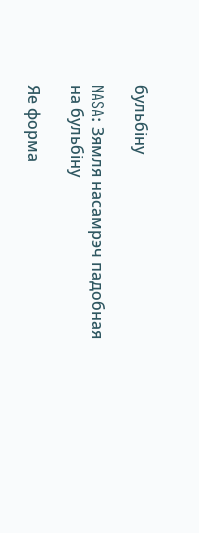бульбіну

NASA: Зямля насамрэч падобная на бульбіну

Яе форма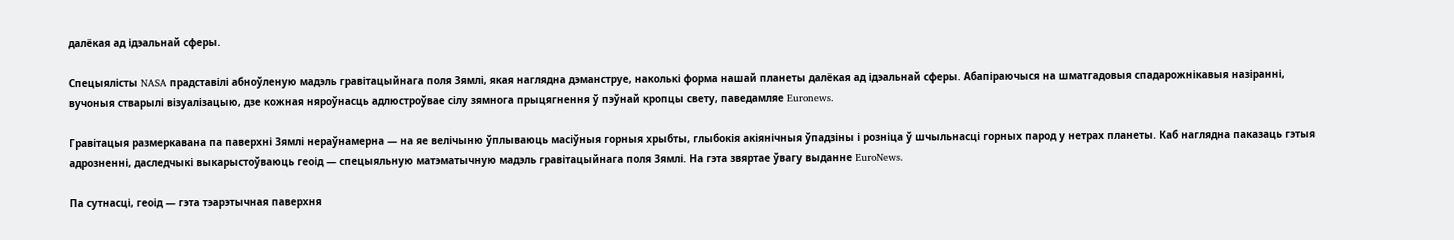далёкая ад ідэальнай сферы.

Спецыялісты NASA прадставілі абноўленую мадэль гравітацыйнага поля Зямлі, якая наглядна дэманструе, наколькі форма нашай планеты далёкая ад ідэальнай сферы. Абапіраючыся на шматгадовыя спадарожнікавыя назіранні, вучоныя стварылі візуалізацыю, дзе кожная няроўнасць адлюстроўвае сілу зямнога прыцягнення ў пэўнай кропцы свету, паведамляе Euronews.

Гравітацыя размеркавана па паверхні Зямлі нераўнамерна — на яе велічыню ўплываюць масіўныя горныя хрыбты, глыбокія акіянічныя ўпадзіны і розніца ў шчыльнасці горных парод у нетрах планеты. Каб наглядна паказаць гэтыя адрозненні, даследчыкі выкарыстоўваюць геоід — спецыяльную матэматычную мадэль гравітацыйнага поля Зямлі. На гэта звяртае ўвагу выданне EuroNews.

Па сутнасці, геоід — гэта тэарэтычная паверхня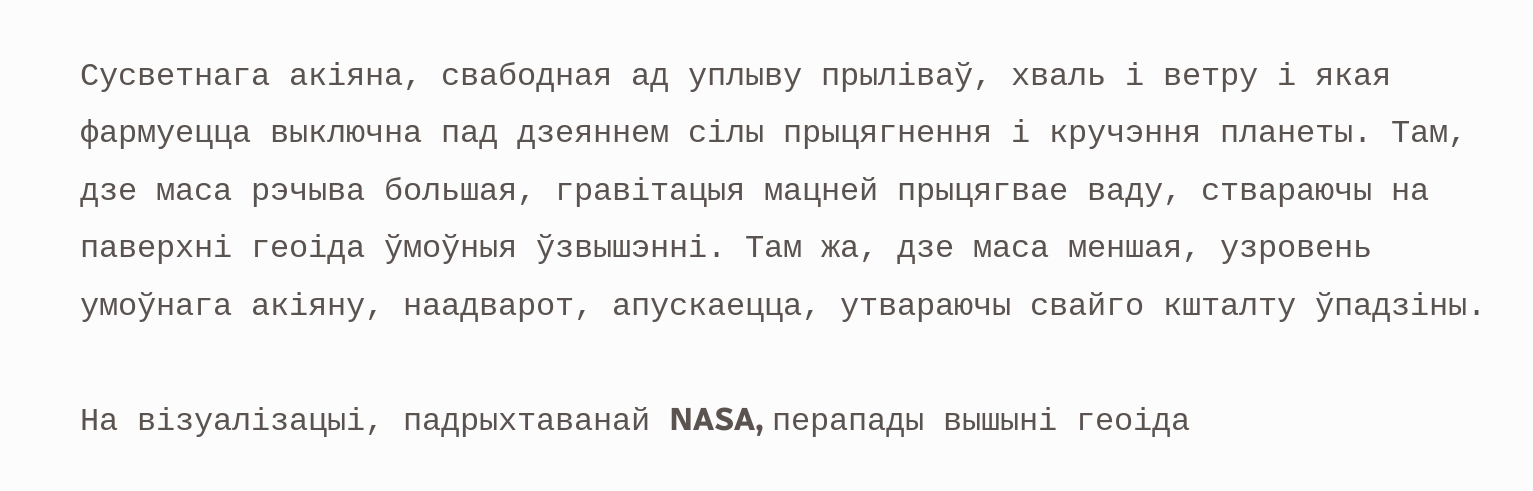Сусветнага акіяна, свабодная ад уплыву прыліваў, хваль і ветру і якая фармуецца выключна пад дзеяннем сілы прыцягнення і кручэння планеты. Там, дзе маса рэчыва большая, гравітацыя мацней прыцягвае ваду, ствараючы на паверхні геоіда ўмоўныя ўзвышэнні. Там жа, дзе маса меншая, узровень умоўнага акіяну, наадварот, апускаецца, утвараючы свайго кшталту ўпадзіны.

На візуалізацыі, падрыхтаванай NASA, перапады вышыні геоіда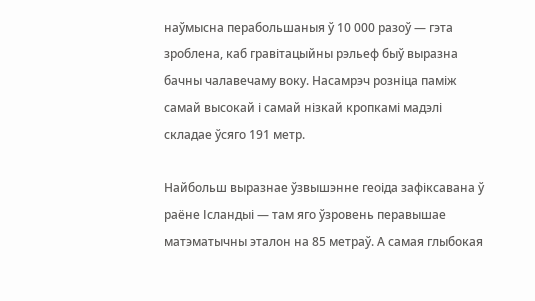наўмысна перабольшаныя ў 10 000 разоў — гэта зроблена, каб гравітацыйны рэльеф быў выразна бачны чалавечаму воку. Насамрэч розніца паміж самай высокай і самай нізкай кропкамі мадэлі складае ўсяго 191 метр.

Найбольш выразнае ўзвышэнне геоіда зафіксавана ў раёне Ісландыі — там яго ўзровень перавышае матэматычны эталон на 85 метраў. А самая глыбокая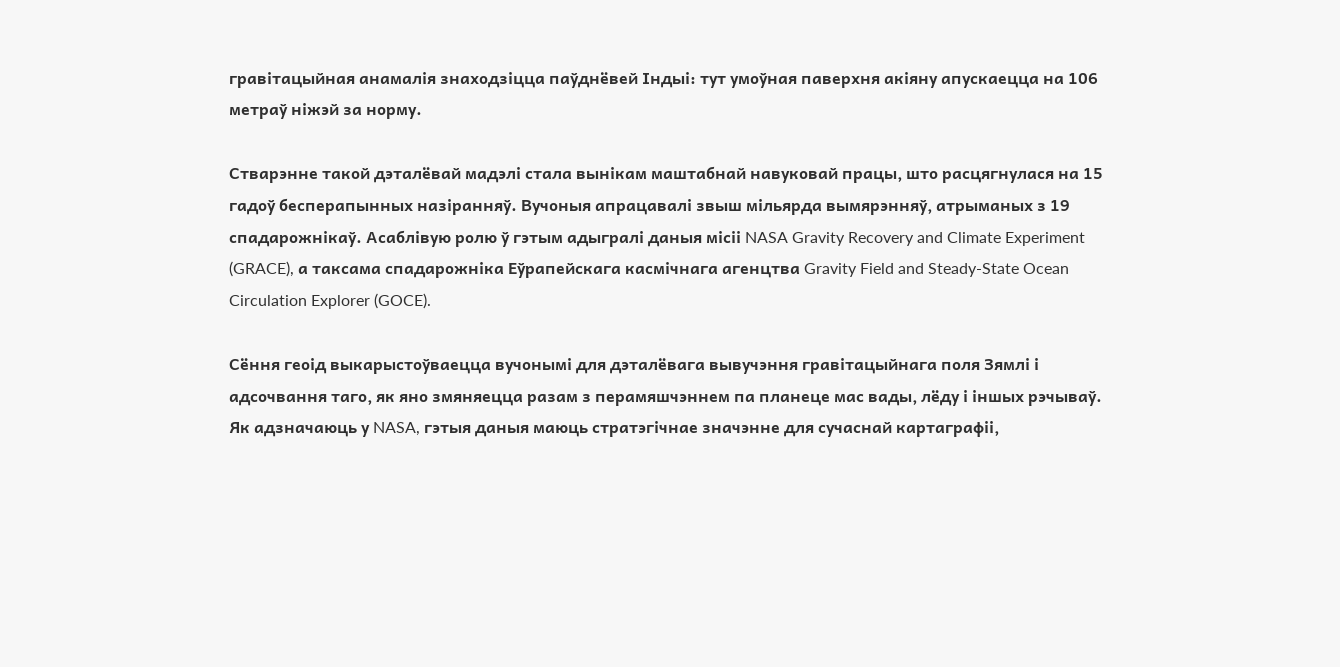гравітацыйная анамалія знаходзіцца паўднёвей Індыі: тут умоўная паверхня акіяну апускаецца на 106 метраў ніжэй за норму.

Стварэнне такой дэталёвай мадэлі стала вынікам маштабнай навуковай працы, што расцягнулася на 15 гадоў бесперапынных назіранняў. Вучоныя апрацавалі звыш мільярда вымярэнняў, атрыманых з 19 спадарожнікаў. Асаблівую ролю ў гэтым адыгралі даныя місіі NASA Gravity Recovery and Climate Experiment (GRACE), а таксама спадарожніка Еўрапейскага касмічнага агенцтва Gravity Field and Steady-State Ocean Circulation Explorer (GOCE).

Сёння геоід выкарыстоўваецца вучонымі для дэталёвага вывучэння гравітацыйнага поля Зямлі і адсочвання таго, як яно змяняецца разам з перамяшчэннем па планеце мас вады, лёду і іншых рэчываў. Як адзначаюць у NASA, гэтыя даныя маюць стратэгічнае значэнне для сучаснай картаграфіі,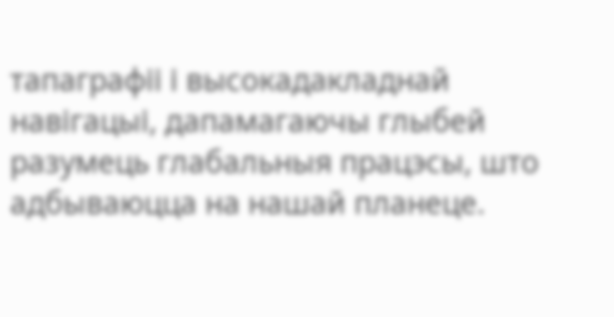тапаграфіі і высокадакладнай навігацыі, дапамагаючы глыбей разумець глабальныя працэсы, што адбываюцца на нашай планеце.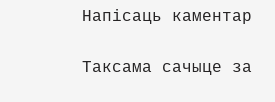Напісаць каментар

Таксама сачыце за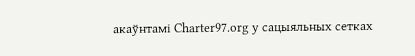акаўнтамі Charter97.org у сацыяльных сетках